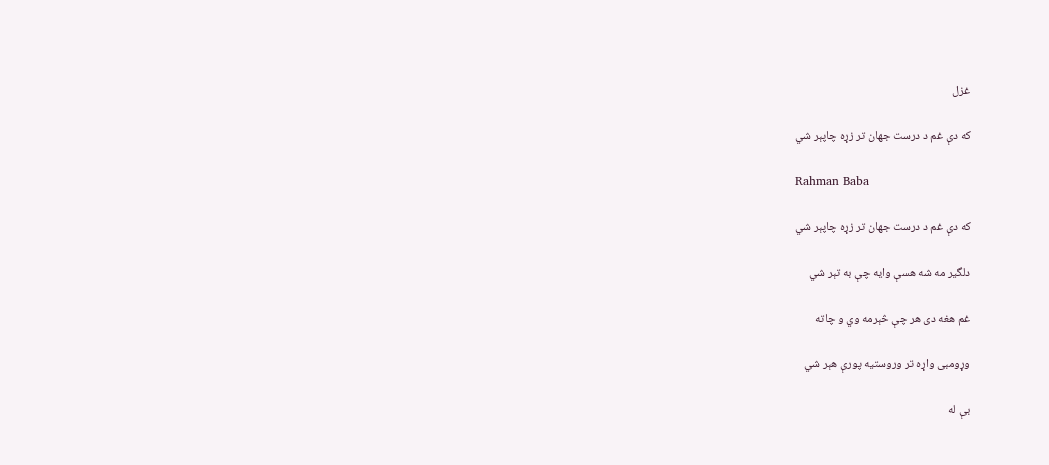غزل

که دې غم د درست جهان تر زړه چاپېر شي

Rahman Baba

که دې غم د درست جهان تر زړه چاپېر شي

دلگير مه شه هسې وايه چې به تېر شي

غم هغه دی هر چې څېرمه وي و چاته

وړومبی واړه تر وروستيه پورې هېر شي

بې له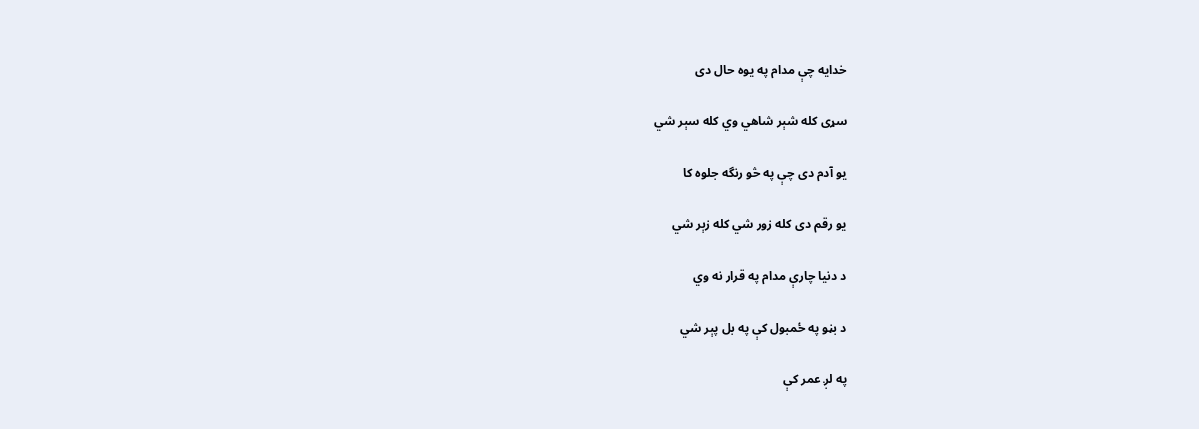خدايه چې مدام په يوه حال دی

سړی کله شېر شاهي وي کله سېر شي

يو آدم دی چې په څو رنگه جلوه کا

يو رقم دی کله زور شي کله زېر شي

د دنيا چارې مدام په قرار نه وي

د بڼو په ځمبول کې په بل پېر شي

په لږ عمر کې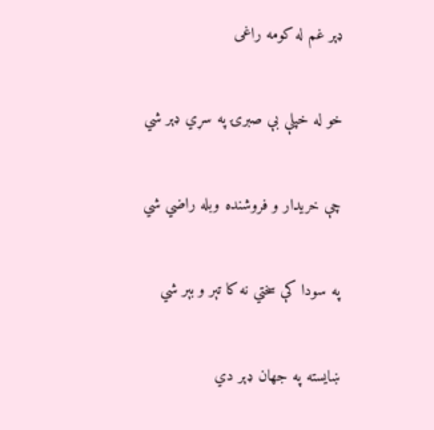ډېر غم له کومه راغی

خو له خپلې بې صبرۍ په سړي ډېر شي

چې خريدار و فروشنده وبله راضي شي

په سودا کې سختي نه کا تېر و بېر شي

ښايسته په جهان ډېر دي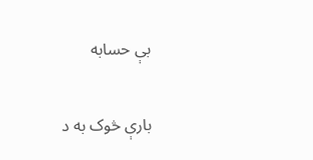بې حسابه

بارې څوک به د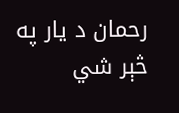رحمان د يار په څېر شي